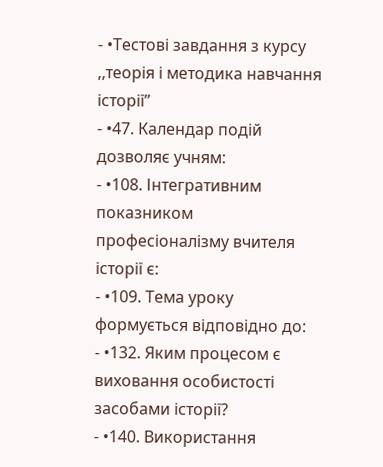- •Тестові завдання з курсу ,,теорія і методика навчання історії”
- •47. Календар подій дозволяє учням:
- •108. Інтегративним показником професіоналізму вчителя історії є:
- •109. Тема уроку формується відповідно до:
- •132. Яким процесом є виховання особистості засобами історії?
- •140. Використання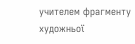учителем фрагменту художньої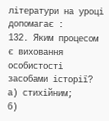літератури на уроці допомагає :
132. Яким процесом є виховання особистості засобами історії?
а) стихійним;
б)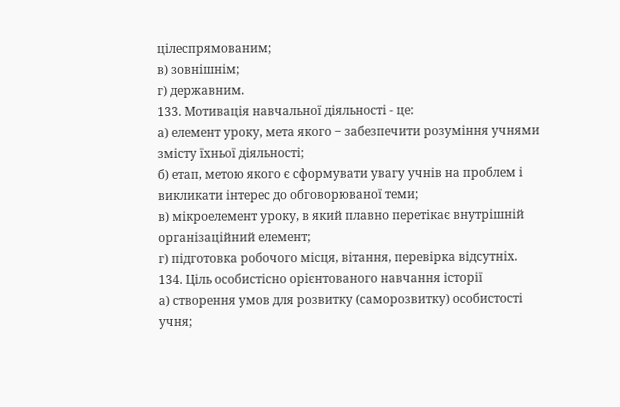цілеспрямованим;
в) зовнішнім;
г) державним.
133. Мотивація навчальної діяльності - це:
а) елемент уроку, мета якого ‒ забезпечити розуміння учнями змісту їхньої діяльності;
б) етап, метою якого є сформувати увагу учнів на проблем і викликати інтерес до обговорюваної теми;
в) мікроелемент уроку, в який плавно перетікає внутрішній організаційний елемент;
г) підготовка робочого місця, вітання, перевірка відсутніх.
134. Ціль особистісно орієнтованого навчання історії
а) створення умов для розвитку (саморозвитку) особистості учня;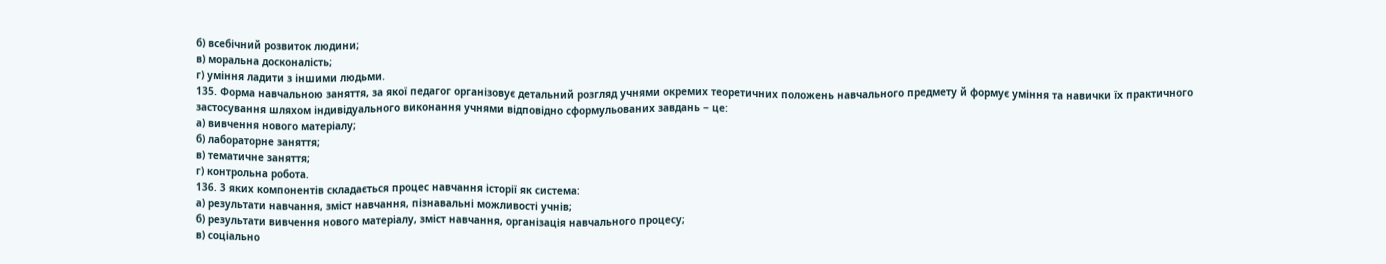б) всебічний розвиток людини;
в) моральна досконалість;
г) уміння ладити з іншими людьми.
135. Форма навчальною заняття, за якої педагог організовує детальний розгляд учнями окремих теоретичних положень навчального предмету й формує уміння та навички їх практичного застосування шляхом індивідуального виконання учнями відповідно сформульованих завдань ‒ це:
а) вивчення нового матеріалу;
б) лабораторне заняття;
в) тематичне заняття;
г) контрольна робота.
136. 3 яких компонентів складається процес навчання історії як система:
а) результати навчання, зміст навчання, пізнавальні можливості учнів;
б) результати вивчення нового матеріалу, зміст навчання, організація навчального процесу;
в) соціально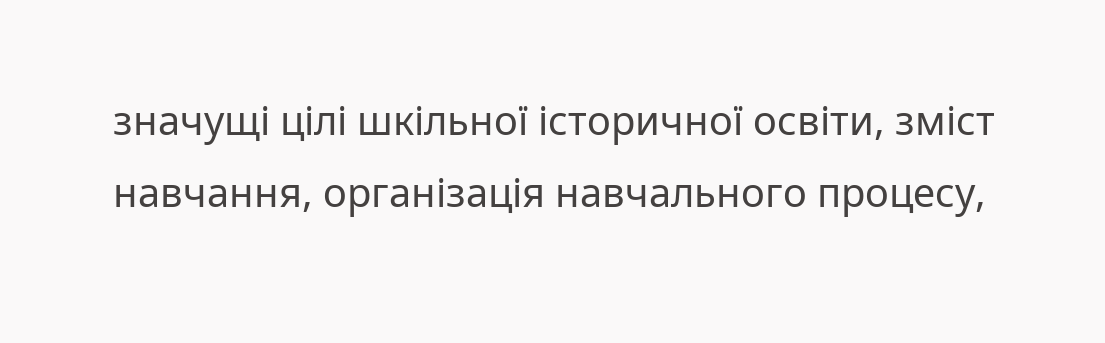значущі цілі шкільної історичної освіти, зміст навчання, організація навчального процесу,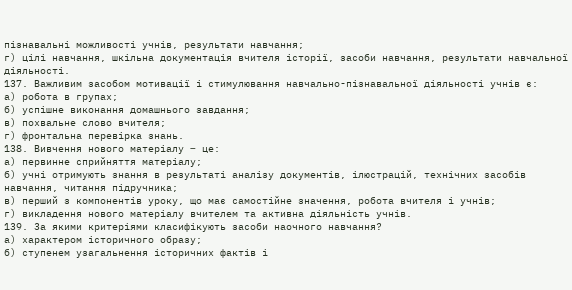пізнавальні можливості учнів, результати навчання;
г) цілі навчання, шкільна документація вчителя історії, засоби навчання, результати навчальної діяльності.
137. Важливим засобом мотивації і стимулювання навчально-пізнавальної діяльності учнів є:
а) робота в групах;
б) успішне виконання домашнього завдання;
в) похвальне слово вчителя;
г) фронтальна перевірка знань.
138. Вивчення нового матеріалу ‒ це:
а) первинне сприйняття матеріалу;
б) учні отримують знання в результаті аналізу документів, ілюстрацій, технічних засобів навчання, читання підручника;
в) перший з компонентів уроку, що має самостійне значення, робота вчителя і учнів;
г) викладення нового матеріалу вчителем та активна діяльність учнів.
139. 3а якими критеріями класифікують засоби наочного навчання?
а) характером історичного образу;
б) ступенем узагальнення історичних фактів і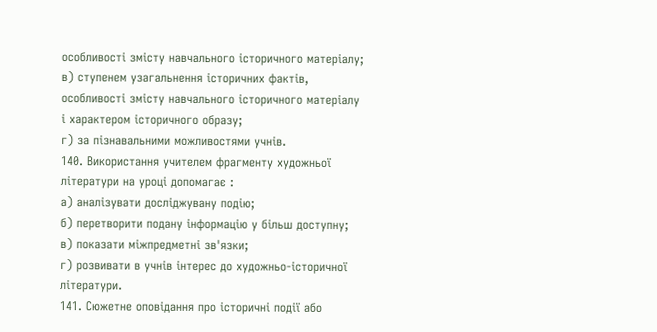особливості змісту навчального історичного матеріалу;
в) ступенем узагальнення історичних фактів, особливості змісту навчального історичного матеріалу і характером історичного образу;
г) за пізнавальними можливостями учнів.
140. Використання учителем фрагменту художньої літератури на уроці допомагає :
а) аналізувати досліджувану подію;
б) перетворити подану інформацію у більш доступну;
в) показати міжпредметні зв'язки;
г) розвивати в учнів інтерес до художньо-історичної літератури.
141. Сюжетне оповідання про історичні події або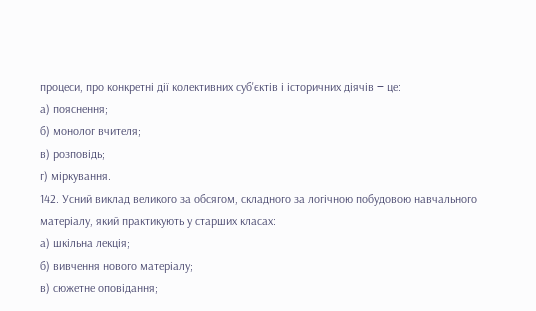процеси, про конкретні дії колективних суб'єктів і історичних діячів ‒ це:
а) пояснення;
б) монолог вчителя;
в) розповідь;
г) міркування.
142. Усний виклад великого за обсягом, складного за логічною побудовою навчального матеріалу, який практикують у старших класах:
а) шкільна лекція;
б) вивчення нового матеріалу;
в) сюжетне оповідання;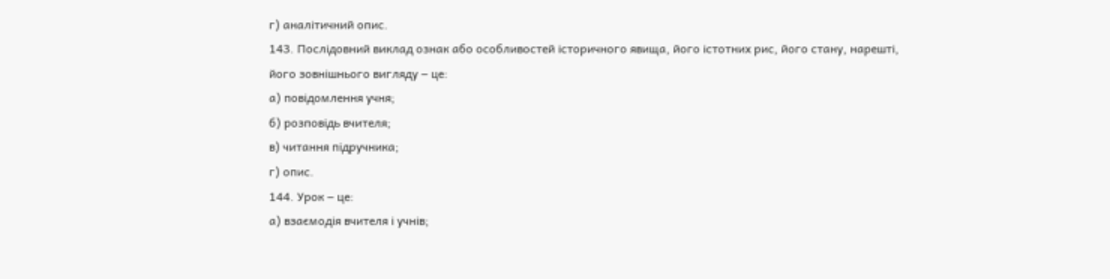г) аналітичний опис.
143. Послідовний виклад ознак або особливостей історичного явища, його істотних рис, його стану, нарешті, його зовнішнього вигляду ‒ це:
а) повідомлення учня;
б) розповідь вчителя;
в) читання підручника;
г) опис.
144. Урок ‒ це:
а) взаємодія вчителя і учнів;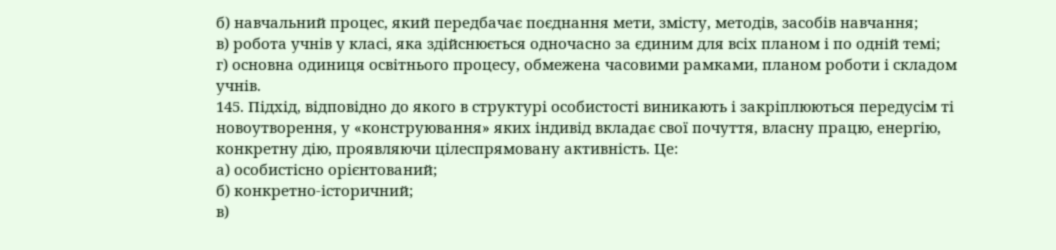б) навчальний процес, який передбачає поєднання мети, змісту, методів, засобів навчання;
в) робота учнів у класі, яка здійснюється одночасно за єдиним для всіх планом і по одній темі;
г) основна одиниця освітнього процесу, обмежена часовими рамками, планом роботи і складом учнів.
145. Підхід, відповідно до якого в структурі особистості виникають і закріплюються передусім ті новоутворення, у «конструювання» яких індивід вкладає свої почуття, власну працю, енергію, конкретну дію, проявляючи цілеспрямовану активність. Це:
а) особистісно орієнтований;
б) конкретно-історичний;
в)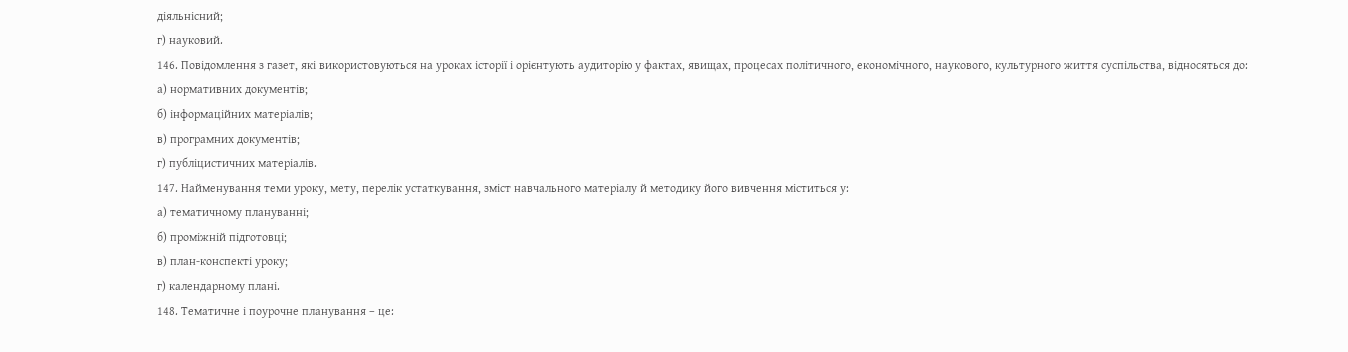діяльнісний;
г) науковий.
146. Повідомлення з газет, які використовуються на уроках історії і орієнтують аудиторію у фактах, явищах, процесах політичного, економічного, наукового, культурного життя суспільства, відносяться до:
а) нормативних документів;
б) інформаційних матеріалів;
в) програмних документів;
г) публіцистичних матеріалів.
147. Найменування теми уроку, мету, перелік устаткування, зміст навчального матеріалу й методику його вивчення міститься у:
а) тематичному плануванні;
б) проміжній підготовці;
в) план-конспекті уроку;
г) календарному плані.
148. Тематичне і поурочне планування ‒ це: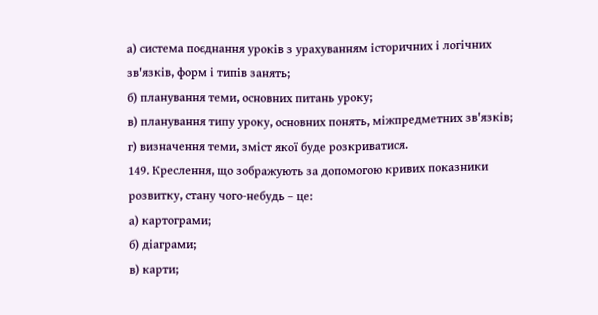а) система поєднання уроків з урахуванням історичних і логічних зв'язків, форм і типів занять;
б) планування теми, основних питань уроку;
в) планування типу уроку, основних понять, міжпредметних зв'язків;
г) визначення теми, зміст якої буде розкриватися.
149. Креслення, що зображують за допомогою кривих показники розвитку, стану чого-небудь – це:
а) картограми;
б) діаграми;
в) карти;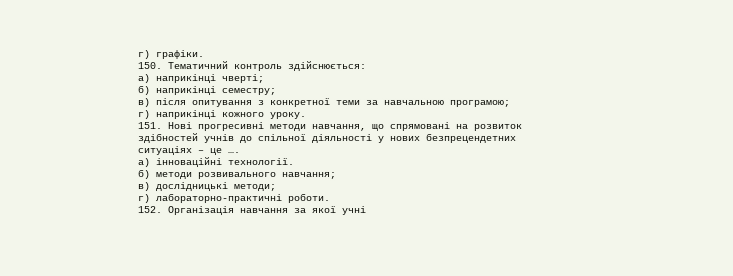г) графіки.
150. Тематичний контроль здійснюється:
а) наприкінці чверті;
б) наприкінці семестру;
в) після опитування з конкретної теми за навчальною програмою;
г) наприкінці кожного уроку.
151. Нові прогресивні методи навчання, що спрямовані на розвиток здібностей учнів до спільної діяльності у нових безпрецендетних ситуаціях – це ….
а) інноваційні технології.
б) методи розвивального навчання;
в) дослідницькі методи;
г) лабораторно-практичні роботи.
152. Організація навчання за якої учні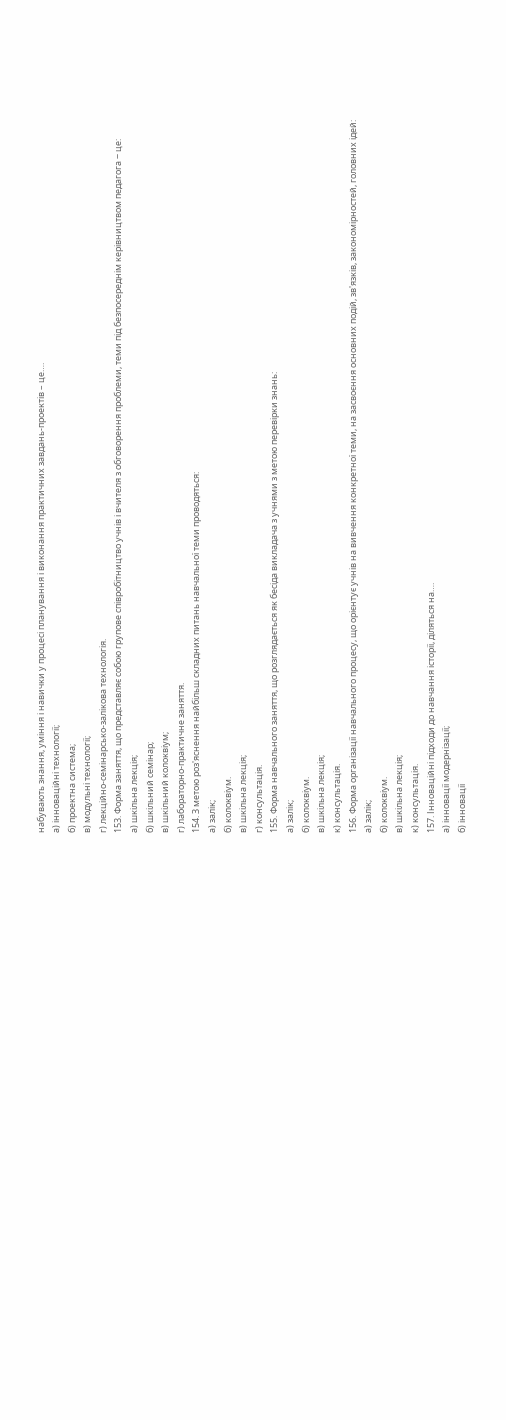набувають знання, уміння і навички у процесі планування і виконання практичних завдань-проектів – це….
а) інноваційні технології;
б) проектна система;
в) модульні технології;
г) лекційно-семінарсько-залікова технологія.
153. Форма заняття, що представляє собою групове співробітництво учнів і вчителя з обговорення проблеми, теми під безпосереднім керівництвом педагога ‒ це:
а) шкільна лекція;
б) шкільний семінар;
в) шкільний колоквіум;
г) лабораторно-практичне заняття.
154. З метою роз'яснення найбільш складних питань навчальної теми проводяться:
а) залік;
б) колоквіум.
в) шкільна лекція;
г) консультація.
155. Форма навчального заняття, що розглядається як бесіда викладача з учнями з метою перевірки знань:
а) залік;
б) колоквіум.
в) шкільна лекція;
к) консультація.
156. Форма організації навчального процесу, що орієнтує учнів на вивчення конкретної теми, на засвоєння основних подій, зв'язків, закономірностей, головних ідей:
а) залік;
б) колоквіум.
в) шкільна лекція;
к) консультація.
157. Інноваційні підходи до навчання історії, діляться на….
а) інновації модернізації;
б) інновації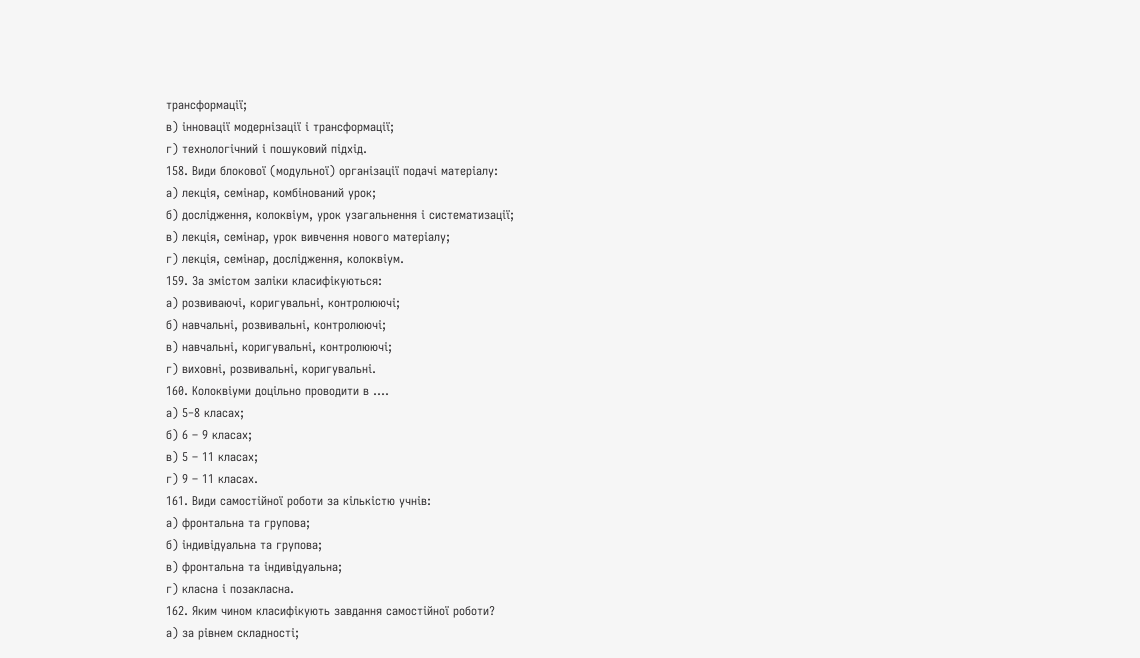трансформації;
в) інновації модернізації і трансформації;
г) технологічний і пошуковий підхід.
158. Види блокової (модульної) організації подачі матеріалу:
а) лекція, семінар, комбінований урок;
б) дослідження, колоквіум, урок узагальнення і систематизації;
в) лекція, семінар, урок вивчення нового матеріалу;
г) лекція, семінар, дослідження, колоквіум.
159. За змістом заліки класифікуються:
а) розвиваючі, коригувальні, контролюючі;
б) навчальні, розвивальні, контролюючі;
в) навчальні, коригувальні, контролюючі;
г) виховні, розвивальні, коригувальні.
160. Колоквіуми доцільно проводити в ….
а) 5‒8 класах;
б) 6 – 9 класах;
в) 5 – 11 класах;
г) 9 – 11 класах.
161. Види самостійної роботи за кількістю учнів:
а) фронтальна та групова;
б) індивідуальна та групова;
в) фронтальна та індивідуальна;
г) класна і позакласна.
162. Яким чином класифікують завдання самостійної роботи?
а) за рівнем складності;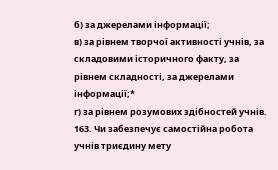б) за джерелами інформації;
в) за рівнем творчої активності учнів, за складовими історичного факту, за рівнем складності, за джерелами інформації;*
г) за рівнем розумових здібностей учнів.
163. Чи забезпечує самостійна робота учнів триєдину мету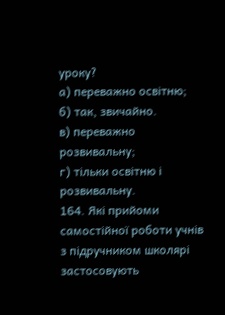уроку?
а) переважно освітню;
б) так, звичайно.
в) переважно розвивальну;
г) тільки освітню і розвивальну.
164. Які прийоми самостійної роботи учнів з підручником школярі застосовують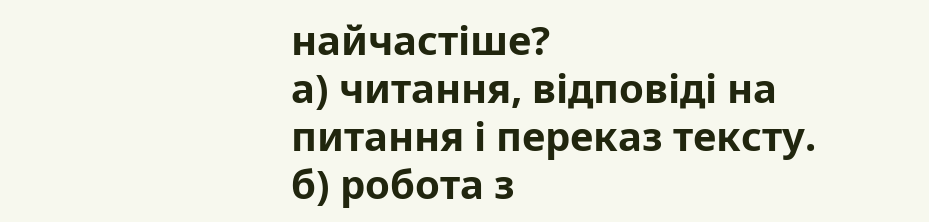найчастіше?
а) читання, відповіді на питання і переказ тексту.
б) робота з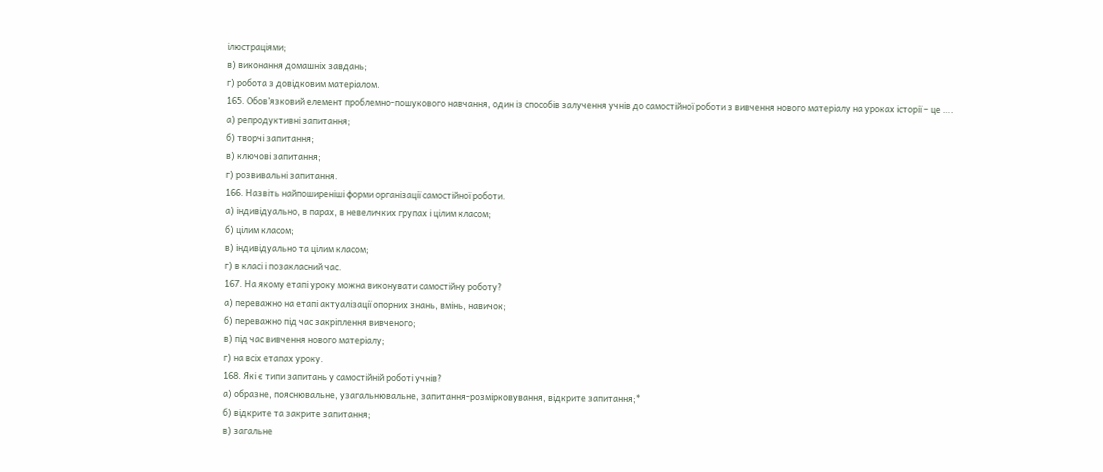ілюстраціями;
в) виконання домашніх завдань;
г) робота з довідковим матеріалом.
165. Обов’язковий елемент проблемно-пошукового навчання, один із способів залучення учнів до самостійної роботи з вивчення нового матеріалу на уроках історії – це ….
а) репродуктивні запитання;
б) творчі запитання;
в) ключові запитання;
г) розвивальні запитання.
166. Назвіть найпоширеніші форми організації самостійної роботи.
а) індивідуально, в парах, в невеличких групах і цілим класом;
б) цілим класом;
в) індивідуально та цілим класом;
г) в класі і позакласний час.
167. На якому етапі уроку можна виконувати самостійну роботу?
а) переважно на етапі актуалізації опорних знань, вмінь, навичок;
б) переважно під час закріплення вивченого;
в) під час вивчення нового матеріалу;
г) на всіх етапах уроку.
168. Які є типи запитань у самостійній роботі учнів?
а) образне, пояснювальне, узагальнювальне, запитання-розмірковування, відкрите запитання;*
б) відкрите та закрите запитання;
в) загальне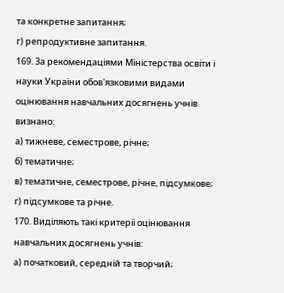та конкретне запитання;
г) репродуктивне запитання.
169. За рекомендаціями Міністерства освіти і науки України обов'язковими видами оцінювання навчальних досягнень учнів визнано:
а) тижневе, семестрове, річне;
б) тематичне;
в) тематичне, семестрове, річне, підсумкове;
г) підсумкове та річне.
170. Виділяють такі критерії оцінювання навчальних досягнень учнів:
а) початковий, середній та творчий;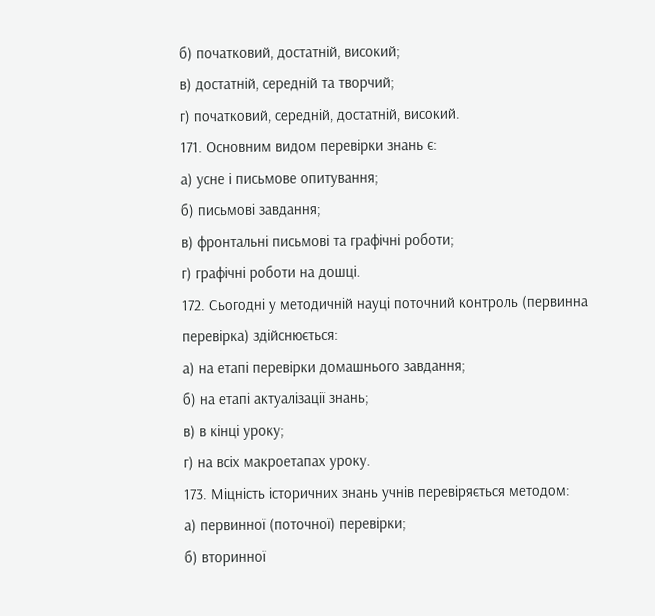б) початковий, достатній, високий;
в) достатній, середній та творчий;
г) початковий, середній, достатній, високий.
171. Основним видом перевірки знань є:
а) усне і письмове опитування;
б) письмові завдання;
в) фронтальні письмові та графічні роботи;
г) графічні роботи на дошці.
172. Сьогодні у методичній науці поточний контроль (первинна перевірка) здійснюється:
а) на етапі перевірки домашнього завдання;
б) на етапі актуалізації знань;
в) в кінці уроку;
г) на всіх макроетапах уроку.
173. Міцність історичних знань учнів перевіряється методом:
а) первинної (поточної) перевірки;
б) вторинної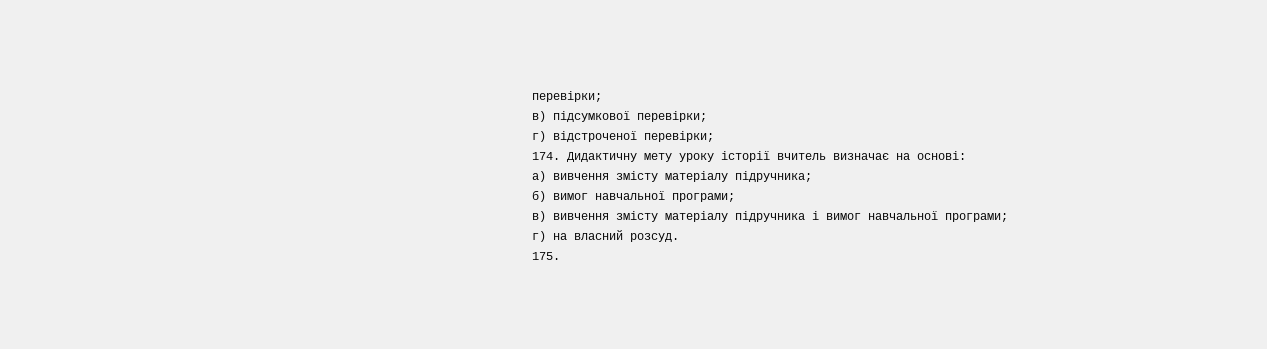перевірки;
в) підсумкової перевірки;
г) відстроченої перевірки;
174. Дидактичну мету уроку історії вчитель визначає на основі:
а) вивчення змісту матеріалу підручника;
б) вимог навчальної програми;
в) вивчення змісту матеріалу підручника і вимог навчальної програми;
г) на власний розсуд.
175.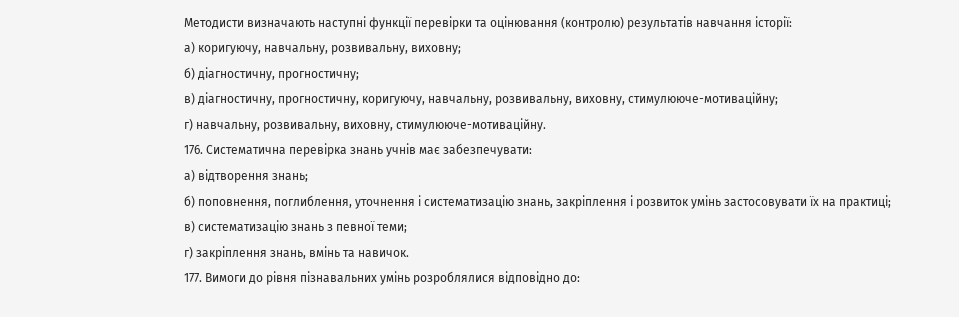Методисти визначають наступні функції перевірки та оцінювання (контролю) результатів навчання історії:
а) коригуючу, навчальну, розвивальну, виховну;
б) діагностичну, прогностичну;
в) діагностичну, прогностичну, коригуючу, навчальну, розвивальну, виховну, стимулююче-мотиваційну;
г) навчальну, розвивальну, виховну, стимулююче-мотиваційну.
176. Систематична перевірка знань учнів має забезпечувати:
а) відтворення знань;
б) поповнення, поглиблення, уточнення і систематизацію знань, закріплення і розвиток умінь застосовувати їх на практиці;
в) систематизацію знань з певної теми;
г) закріплення знань, вмінь та навичок.
177. Вимоги до рівня пізнавальних умінь розроблялися відповідно до: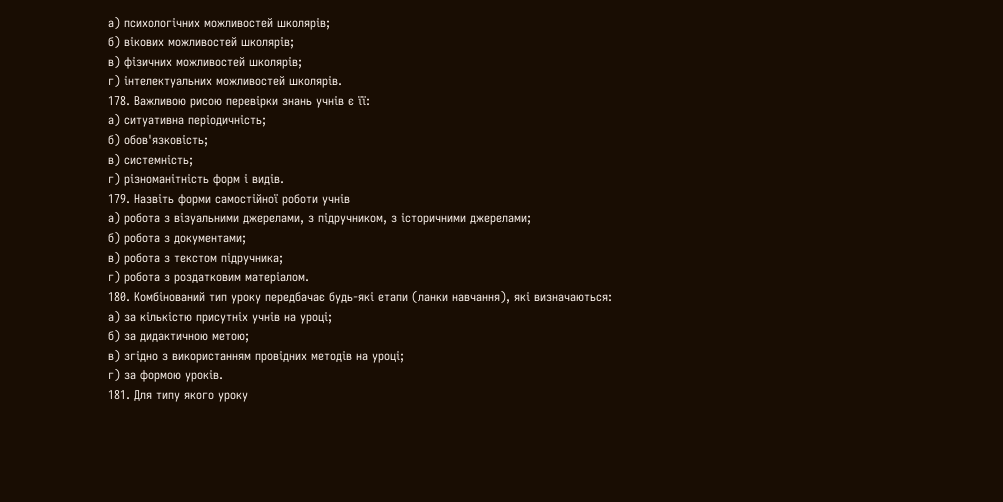а) психологічних можливостей школярів;
б) вікових можливостей школярів;
в) фізичних можливостей школярів;
г) інтелектуальних можливостей школярів.
178. Важливою рисою перевірки знань учнів є її:
а) ситуативна періодичність;
б) обов'язковість;
в) системність;
г) різноманітність форм і видів.
179. Назвіть форми самостійної роботи учнів
а) робота з візуальними джерелами, з підручником, з історичними джерелами;
б) робота з документами;
в) робота з текстом підручника;
г) робота з роздатковим матеріалом.
180. Комбінований тип уроку передбачає будь-які етапи (ланки навчання), які визначаються:
а) за кількістю присутніх учнів на уроці;
б) за дидактичною метою;
в) згідно з використанням провідних методів на уроці;
г) за формою уроків.
181. Для типу якого уроку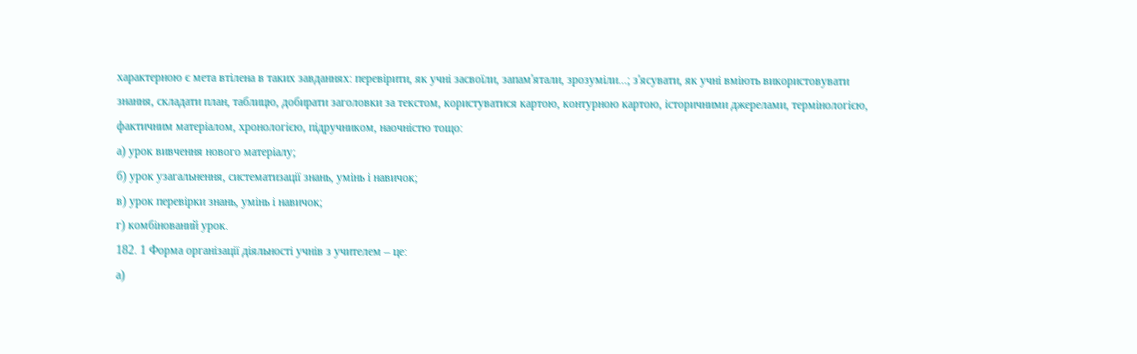характерною є мета втілена в таких завданнях: перевірити, як учні засвоїли, запам'ятали, зрозуміли...; з'ясувати, як учні вміють використовувати знання, складати план, таблицю, добирати заголовки за текстом, користуватися картою, контурною картою, історичними джерелами, термінологією, фактичним матеріалом, хронологією, підручником, наочністю тощо:
а) урок вивчення нового матеріалу;
б) урок узагальнення, систематизації знань, умінь і навичок;
в) урок перевірки знань, умінь і навичок;
г) комбінований урок.
182. 1 Форма організації діяльності учнів з учителем – це:
а)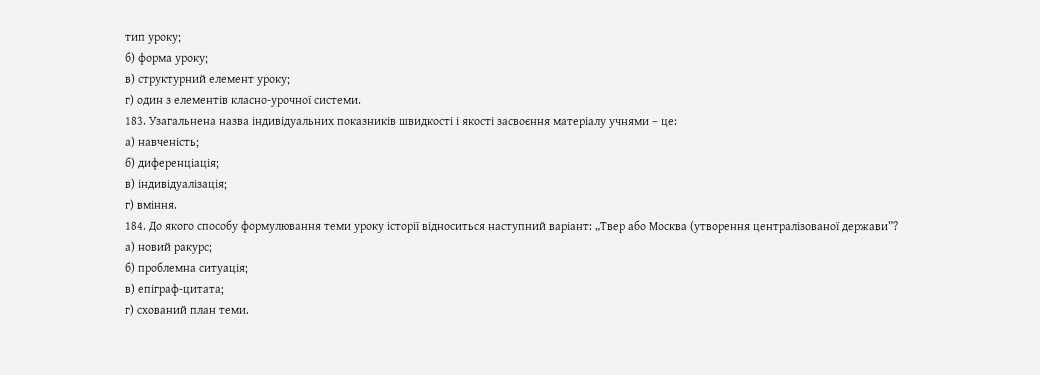тип уроку;
б) форма уроку;
в) структурний елемент уроку;
г) один з елементів класно-урочної системи.
183. Узагальнена назва індивідуальних показників швидкості і якості засвоєння матеріалу учнями ‒ це:
а) навченість;
б) диференціація;
в) індивідуалізація;
г) вміння.
184. До якого способу формулювання теми уроку історії відноситься наступний варіант: „Твер або Москва (утворення централізованої держави”?
а) новий ракурс;
б) проблемна ситуація;
в) епіграф-цитата;
г) схований план теми.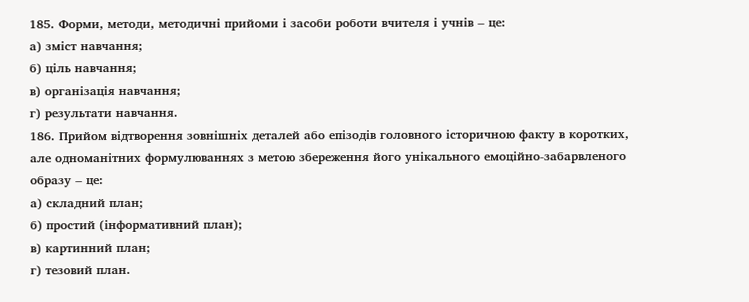185. Форми, методи, методичні прийоми і засоби роботи вчителя і учнів ‒ це:
а) зміст навчання;
б) ціль навчання;
в) організація навчання;
г) результати навчання.
186. Прийом відтворення зовнішніх деталей або епізодів головного історичною факту в коротких, але одноманітних формулюваннях з метою збереження його унікального емоційно-забарвленого образу ‒ це:
а) складний план;
б) простий (інформативний план);
в) картинний план;
г) тезовий план.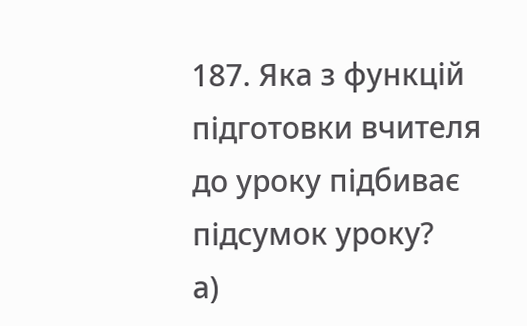187. Яка з функцій підготовки вчителя до уроку підбиває підсумок уроку?
а)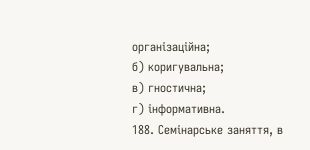організаційна;
б) коригувальна;
в) гностична;
г) інформативна.
188. Семінарське заняття, в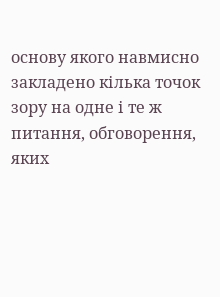основу якого навмисно закладено кілька точок зору на одне і те ж питання, обговорення, яких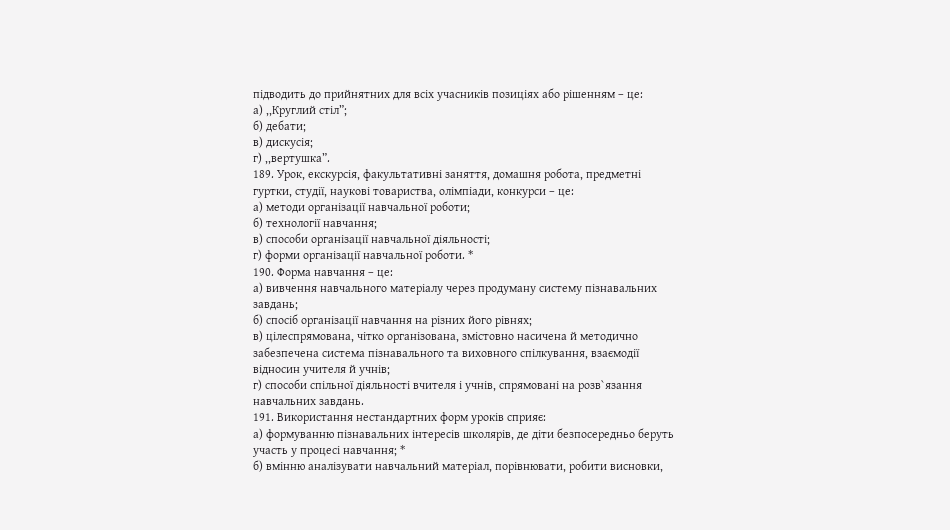підводить до прийнятних для всіх учасників позиціях або рішенням – це:
а) ,,Круглий стіл”;
б) дебати;
в) дискусія;
г) ,,вертушка”.
189. Урок, екскурсія, факультативні заняття, домашня робота, предметні гуртки, студії, наукові товариства, олімпіади, конкурси – це:
а) методи організації навчальної роботи;
б) технології навчання;
в) способи організації навчальної діяльності;
г) форми організації навчальної роботи. *
190. Форма навчання – це:
а) вивчення навчального матеріалу через продуману систему пізнавальних завдань;
б) спосіб організації навчання на різних його рівнях;
в) цілеспрямована, чітко організована, змістовно насичена й методично забезпечена система пізнавального та виховного спілкування, взаємодії відносин учителя й учнів;
г) способи спільної діяльності вчителя і учнів, спрямовані на розв`язання навчальних завдань.
191. Використання нестандартних форм уроків сприяє:
а) формуванню пізнавальних інтересів школярів, де діти безпосередньо беруть участь у процесі навчання; *
б) вмінню аналізувати навчальний матеріал, порівнювати, робити висновки,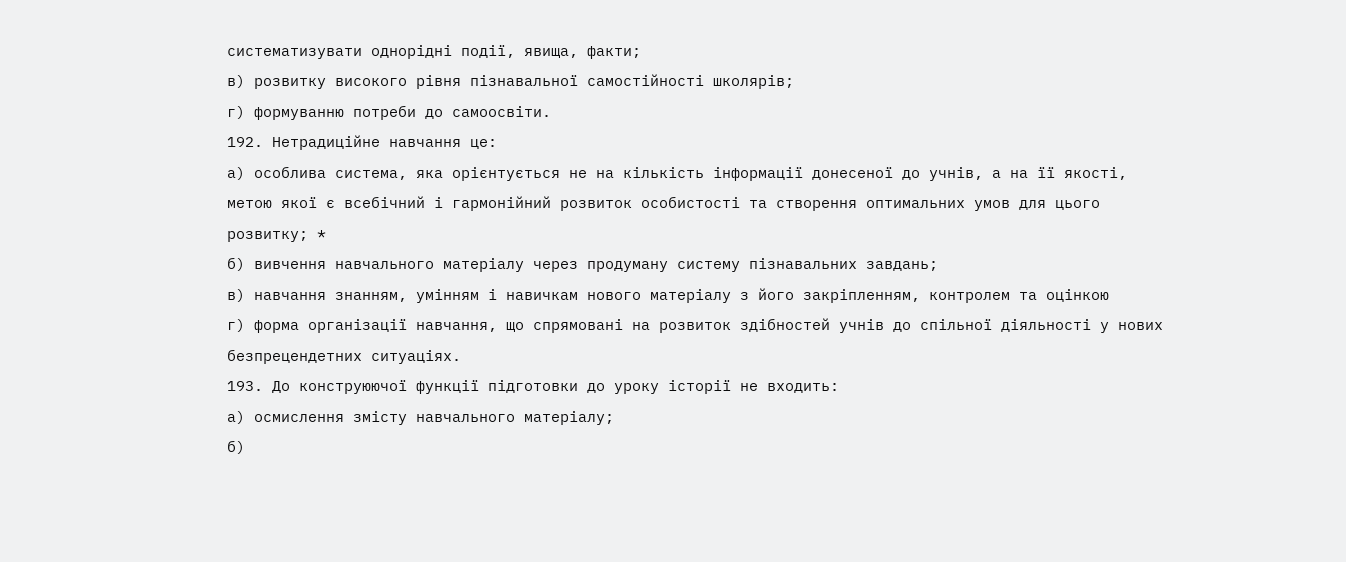систематизувати однорідні події, явища, факти;
в) розвитку високого рівня пізнавальної самостійності школярів;
г) формуванню потреби до самоосвіти.
192. Нетрадиційне навчання це:
а) особлива система, яка орієнтується не на кількість інформації донесеної до учнів, а на її якості, метою якої є всебічний і гармонійний розвиток особистості та створення оптимальних умов для цього розвитку; *
б) вивчення навчального матеріалу через продуману систему пізнавальних завдань;
в) навчання знанням, умінням і навичкам нового матеріалу з його закріпленням, контролем та оцінкою
г) форма організації навчання, що спрямовані на розвиток здібностей учнів до спільної діяльності у нових безпрецендетних ситуаціях.
193. До конструюючої функції підготовки до уроку історії не входить:
а) осмислення змісту навчального матеріалу;
б)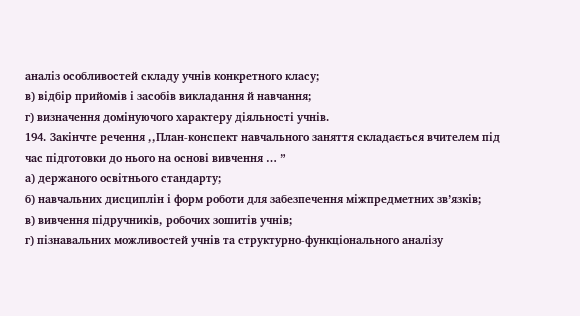аналіз особливостей складу учнів конкретного класу;
в) відбір прийомів і засобів викладання й навчання;
г) визначення домінуючого характеру діяльності учнів.
194. Закінчте речення ,,План-конспект навчального заняття складається вчителем під час підготовки до нього на основі вивчення … ”
а) держаного освітнього стандарту;
б) навчальних дисциплін і форм роботи для забезпечення міжпредметних зв’язків;
в) вивчення підручників, робочих зошитів учнів;
г) пізнавальних можливостей учнів та структурно-функціонального аналізу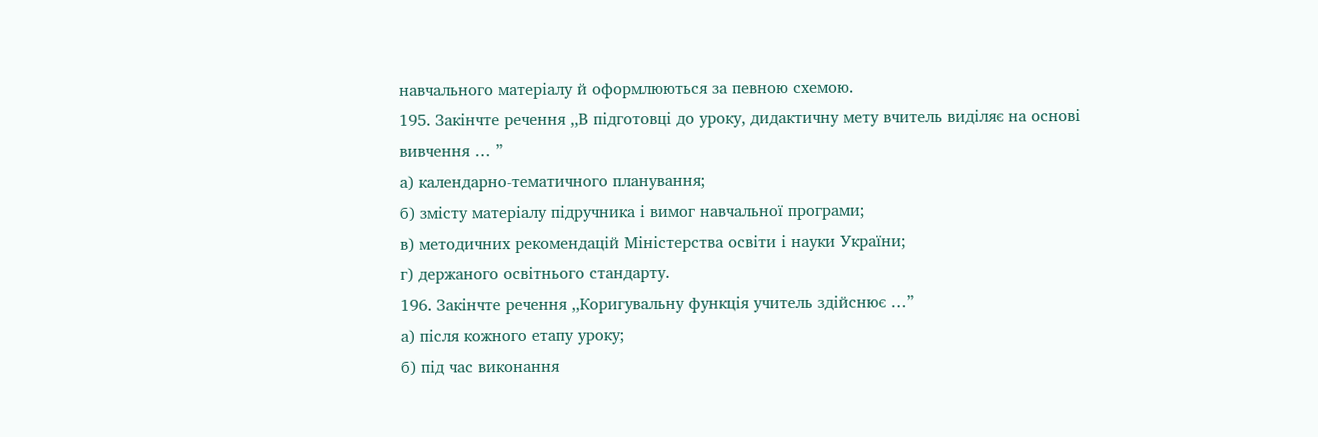навчального матеріалу й оформлюються за певною схемою.
195. Закінчте речення ,,В підготовці до уроку, дидактичну мету вчитель виділяє на основі вивчення … ”
а) календарно-тематичного планування;
б) змісту матеріалу підручника і вимог навчальної програми;
в) методичних рекомендацій Міністерства освіти і науки України;
г) держаного освітнього стандарту.
196. Закінчте речення ,,Коригувальну функція учитель здійснює …”
а) після кожного етапу уроку;
б) під час виконання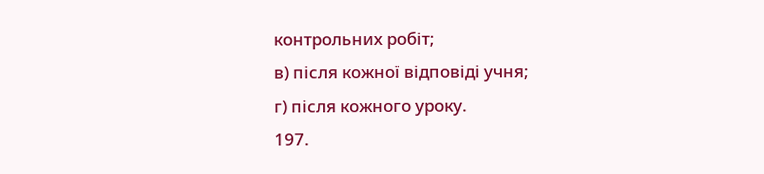контрольних робіт;
в) після кожної відповіді учня;
г) після кожного уроку.
197.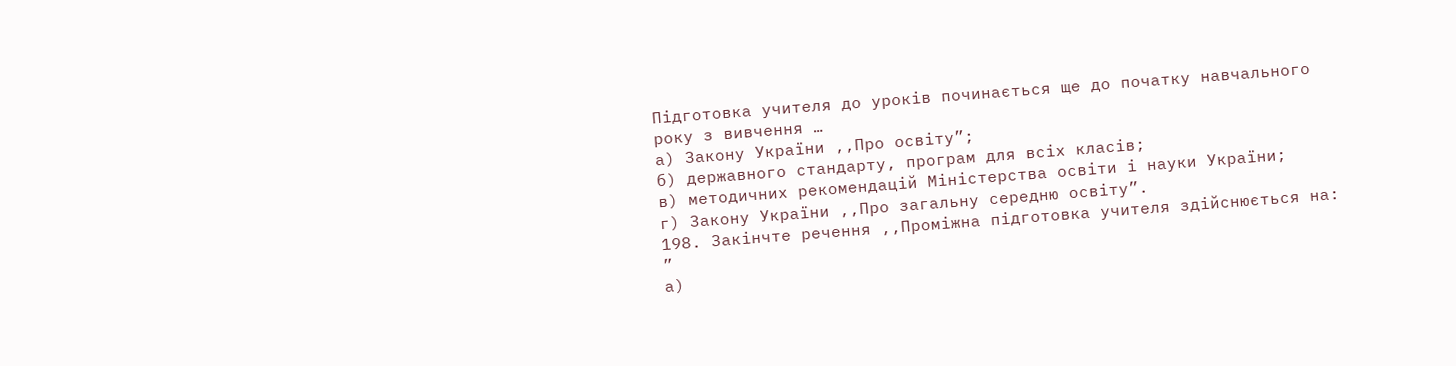Підготовка учителя до уроків починається ще до початку навчального року з вивчення …
а) Закону України ,,Про освіту”;
б) державного стандарту, програм для всіх класів;
в) методичних рекомендацій Міністерства освіти і науки України;
г) Закону України ,,Про загальну середню освіту”.
198. Закінчте речення ,,Проміжна підготовка учителя здійснюється на: ”
а)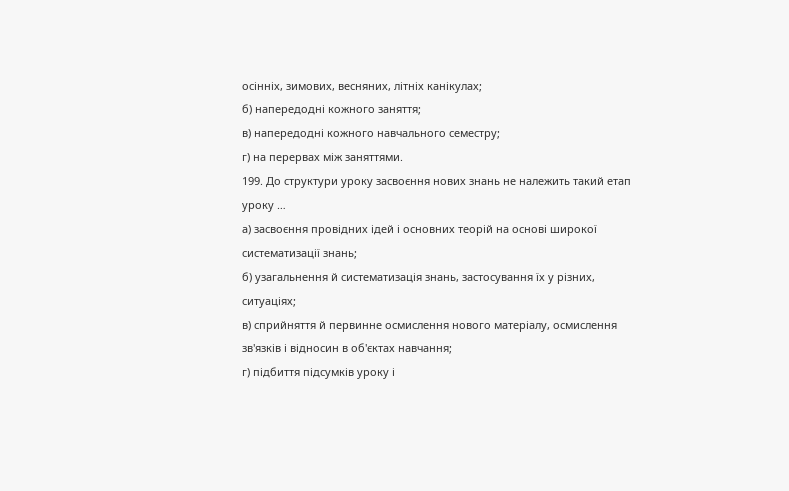осінніх, зимових, весняних, літніх канікулах;
б) напередодні кожного заняття;
в) напередодні кожного навчального семестру;
г) на перервах між заняттями.
199. До структури уроку засвоєння нових знань не належить такий етап уроку …
а) засвоєння провідних ідей і основних теорій на основі широкої систематизації знань;
б) узагальнення й систематизація знань, застосування їх у різних, ситуаціях;
в) сприйняття й первинне осмислення нового матеріалу, осмислення зв'язків і відносин в об'єктах навчання;
г) підбиття підсумків уроку і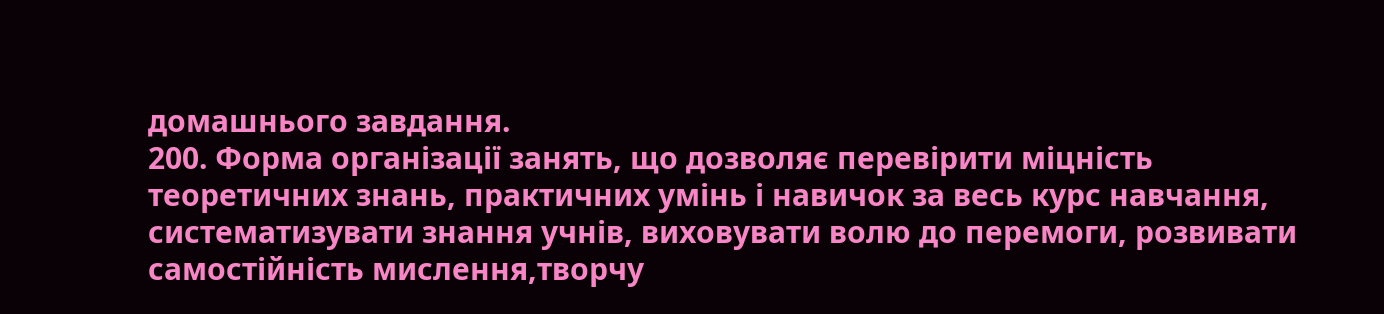домашнього завдання.
200. Форма організації занять, що дозволяє перевірити міцність теоретичних знань, практичних умінь і навичок за весь курс навчання, систематизувати знання учнів, виховувати волю до перемоги, розвивати самостійність мислення,творчу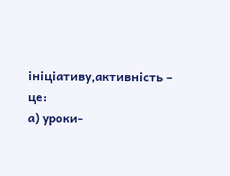ініціативу,активність – це:
а) уроки-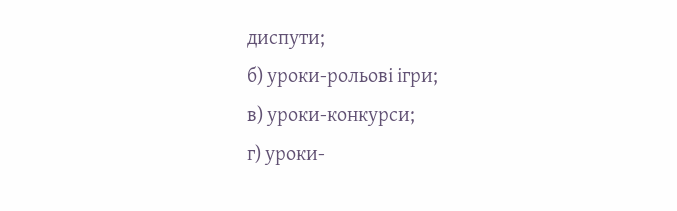диспути;
б) уроки-рольові ігри;
в) уроки-конкурси;
г) уроки-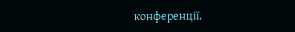конференції.